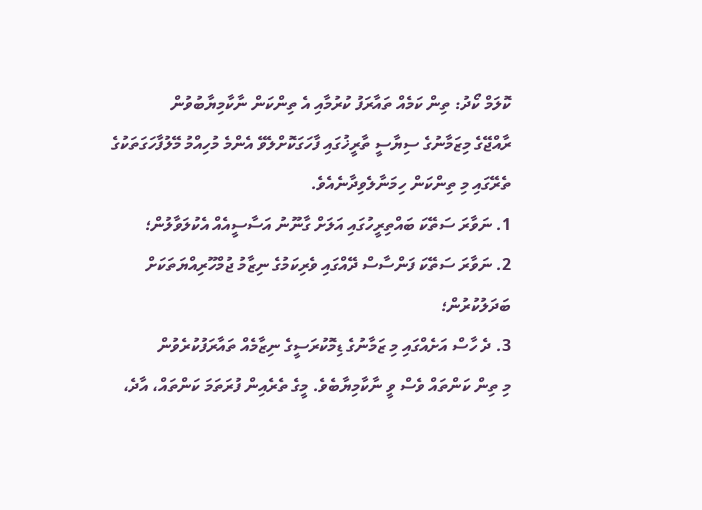ކޮލަމް ކޯދު: ތިން ކަމެއް ތައާރަފު ކުރުމާއި އެ ތިންކަން ނާކާމިޔާބުވުން
ރާއްޖޭގެ މިޒަމާނުގެ ސިޔާސީ ތާރީޚުގައި ފާހަގަކޮށްލެވޭ އެންމެ މުހިއްމު މޭލުފާހަގަތަކުގެ ތެރޭގައި މި ތިންކަން ހިމަނާލެވިދާނެއެވެ.
1. ނަވާރަ ސަތޭކަ ބައްތިރީހުގައި އަލަށް ގާނޫނު އަސާސީއެއް އެކުލަވާލުން؛
2. ނަވާރަ ސަތޭކަ ފަންސާސް ދޭއްގައި ވެރިކަމުގެ ނިޒާމު ޖުމްހޫރިއްޔަތަކަށް ބަދަލުކުރުން؛
3. ދެ ހާސް އަށެއްގައި މި ޒަމާނުގެ ޑިމޮކުރަސީގެ ނިޒާމެއް ތައާރަފުކުރެވުން
މި ތިން ކަންތައް ވެސް ވީ ނާކާމިޔާބެވެ. މީގެ ތެރެއިން ފުރަތަމަ ކަންތައް، އާދެ،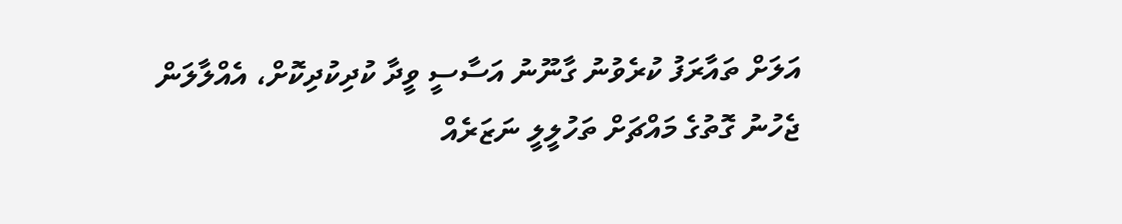އަލަށް ތައާރަފު ކުރެވުނު ގާނޫނު އަސާސީ ވީދާ ކުދިކުދިކޮށް، އެއްލާލަން ޖެހުނު ގޮތުގެ މައްޗަށް ތަހުލީލީ ނަޒަރެއް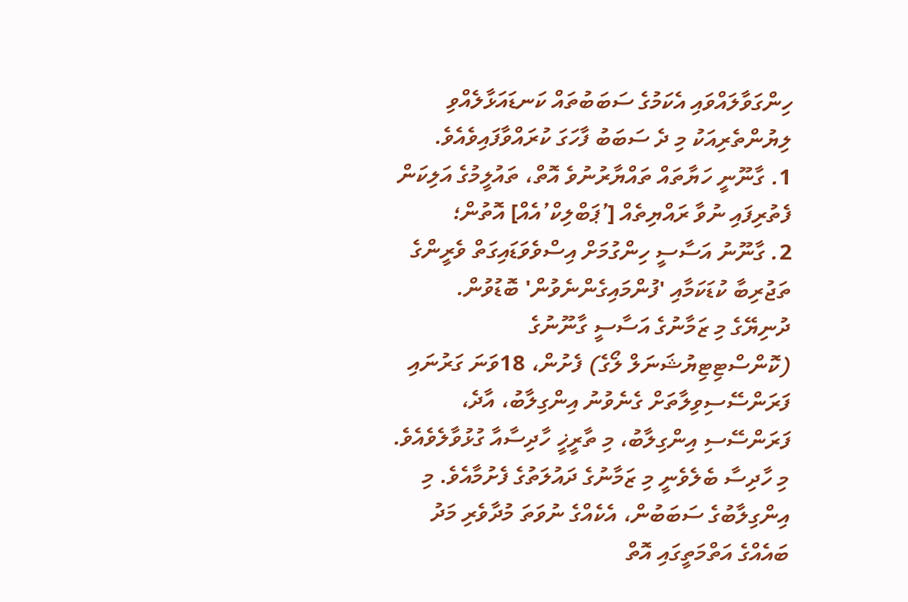ހިންގަވާލައްވައި އެކަމުގެ ސަބަބުތައް ކަނޑައަޅާލެއްވި ލިޔުންތެރިއަކު މި ދެ ސަބަބު ފާހަގަ ކުރައްވާފައިވެއެވެ.
1. ގާނޫނީ ހަޔާތައް ތައްޔާރުނުވެ އޮތް، ތައުލީމުގެ އަލިކަން ފެތުރިފައި ނުވާ ރައްޔިތެއް [’ޕަބްލިކް’އެއް] އޮތުން؛
2. ގާނޫނު އަސާސީ ހިންގުމަށް އިސްވެވަޑައިގަތް ވެރީންގެ ތަޖުރިބާ ކުޑަކަމާއި 'ފުންމައިގެންނެވުން' ބޮޑުވުން.
ދުނިޔޭގެ މި ޒަމާނުގެ އަސާސީ ގާނޫނުގެ (ކޮންސްޓިޓިޔުޝަނަލް ލޯގެ) ފެށުން، 18ވަނަ ގަރުނައި ފަރަންސޭސިވިލާތަށް ގެނެވުނު އިންގިލާބު، އާދެ، ފަރަންސޭސި އިންގިލާބު، މި ތާރީޚީ ހާދިސާއާ ގުޅުވާލެވެއެވެ. މި ހާދިސާ ބެލެވެނީ މި ޒަމާނުގެ ދައުލަތުގެ ފެށުމާއެވެ. މި އިންގިލާބުގެ ސަބަބުން، އެކެއްގެ ނުވަތަ މުދާވެރި މަދު ބައެއްގެ އަތްމަތީގައި އޮތް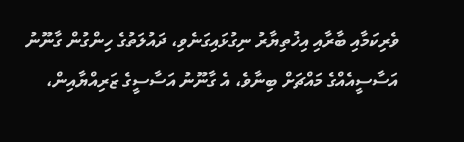ވެރިކަމާއި ބާރާއި އިޚުތިޔާރު ނިގުޅައިގަނެވި، ދައުލަތުގެ ހިންގުން ގާނޫނު އަސާސީއެއްގެ މައްޗަށް ބިނާވެ، އެ ގާނޫނު އަސާސީގެ ޒަރިއްޔާއިން،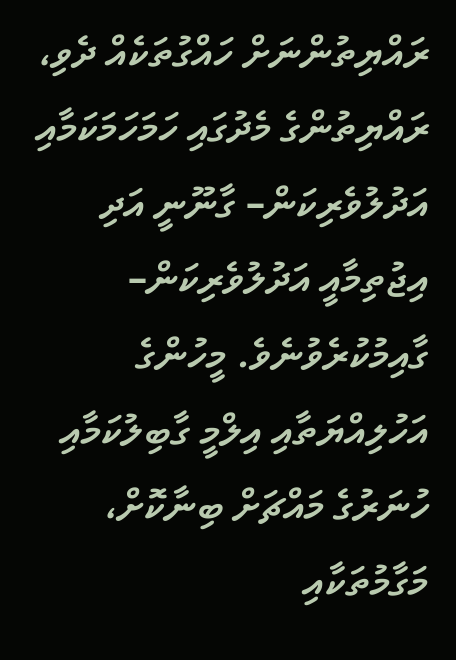ރައްޔިތުންނަށް ހައްގުތަކެއް ދެވި، ރައްޔިތުންގެ މެދުގައި ހަމަހަމަކަމާއި އަދުލުވެރިކަން– ގާނޫނީ އަދި އިޖުތިމާއީ އަދުލުވެރިކަން– ގާއިމުކުރެވުނެވެ. މީހުންގެ އަހުލިއްޔަތާއި އިލްމީ ގާބިލުކަމާއި ހުނަރުގެ މައްޗަށް ބިނާކޮށް، މަގާމުތަކާއި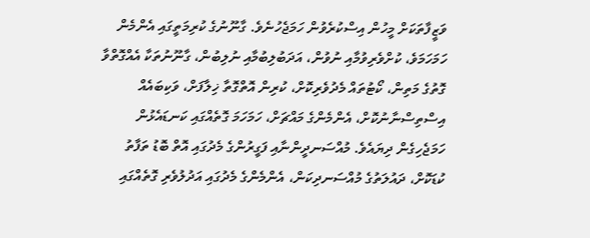ވަޒީފާތަކަށް މީހުން އިސްކުރެވުން ހަމަޖެހުނެވެ. ގާނޫނުގެ ކުރިމަތީގައި އެންމެން ހަމަހަމަވެ، ކުށްވެރިވުމާއި ނުވުން، އަދަބުލިބުމާއި ނުލިބުން، ގާނޫނުތަކާ އެއްގޮތްވާ ގޮތުގެ މަތިން، ކޯޓުތައް މެދުވެރިކޮށް، ކުރިން އޮތްގޮތާ ޚިލާފަށް، ވަކިބައެއް އިސްތިސްނާނުކޮށް، އެންމެންގެ މައްޗަށް، ހަމަހަމަ ގޮތެއްގައި ކަނޑައެޅުން ހަމަޖެހިގެން ދިޔައެވެ. މުއްސަނދީންނާއި ފަގީރުންގެ މެދުގައި އޮތް ބޮޑު ތަފާތު ކުޑަކޮށް، ދައުލަތުގެ މުއްސަނދިކަން، އެންމެންގެ މެދުގައި އަދުލުވެރި ގޮތެއްގައި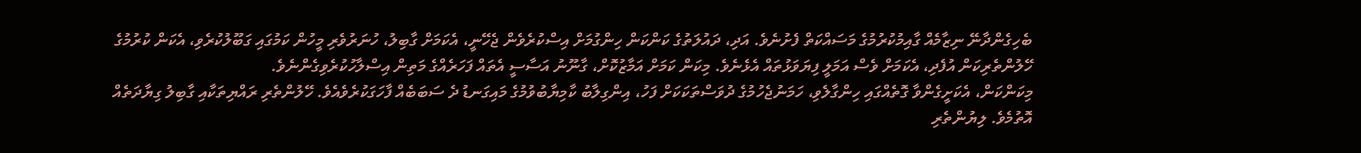ބެހިގެންދާނޭ ނިޒާމެއް ގާއިމުކުރުމުގެ މަސައްކަތް ފެށުނެވެ. އަދި، ދައުލަތުގެ ކަންކަން ހިންގުމަށް އިސްކުރެވެން ޖެހޭނީ، އެކަމަށް ގާބިލު، ހުނަރުވެރި މީހުން ކަމުގައި ގަބޫލުކުރެވި، އެކަން ކުރުމުގެ ހޭލުންތެރިކަން އުފެދި، އެކަމަށް ވެސް އަމަލީ ފިޔަވަޅުތައް އެޅެނެވެ. މިކަން ކަމަށް އަމާޒުކޮށް، ގާނޫނު އަސާސީ އެތައް ފަހަރެއްގެ މަތިން އިސްލާހުކުރެވިގެންނެވެ.
މިކަންކަން، އެކަށީގެންވާ ގޮތެއްގައި ހިންގާލެވި، ހަމަނުޖެހުމުގެ ދުވަސްތަކަކަށް ފަހު، އިންގިލާބު ކާމިޔާބުވުމުގެ މައިގަނޑު ދެ ސަބަބެއް ފާހަގަކުރެވެއެވެ. ހޭލުންތެރި ރައްޔިތަކާއި ގާބިލު ގިޔާދަތެއް އޮތުމެވެ. ލިޔުންތެރި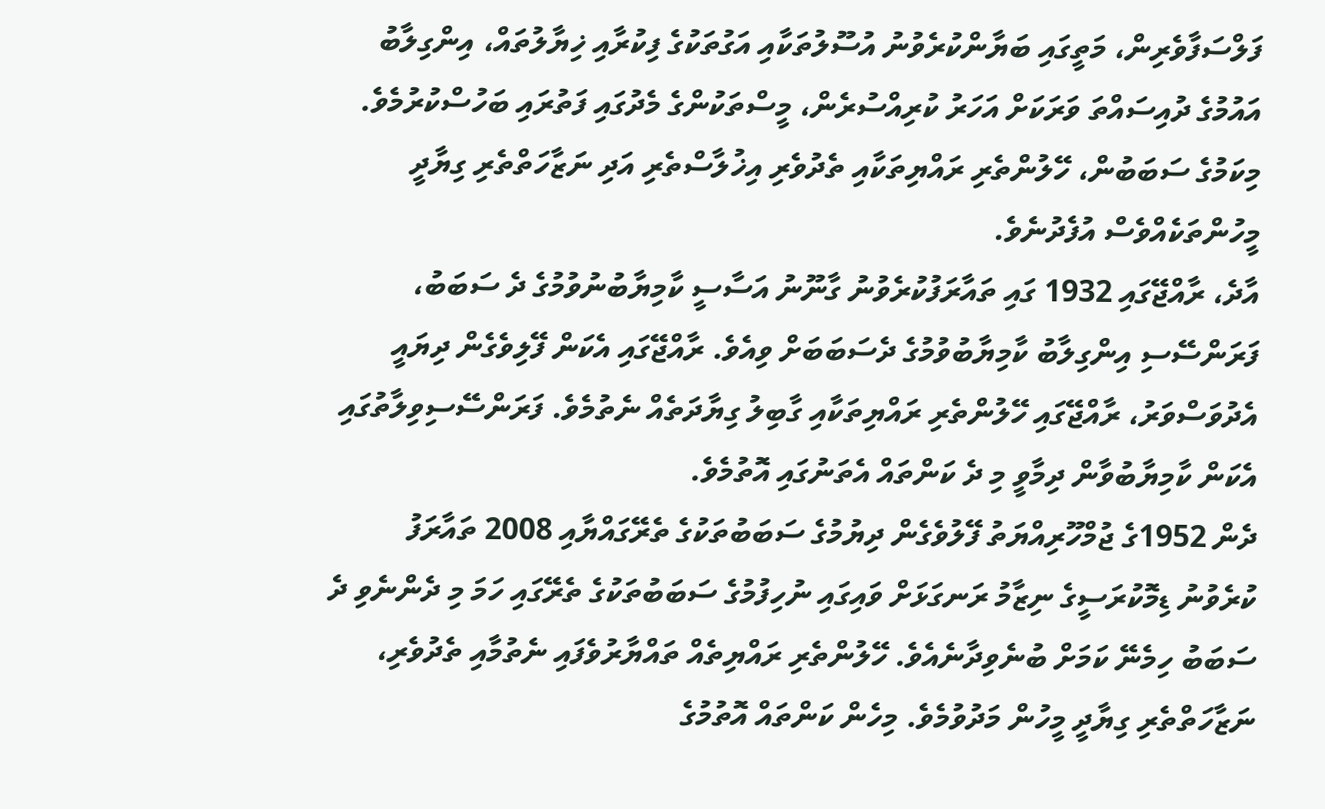ފަލްސަފާވެރިން، މަތީގައި ބަޔާންކުރެވުނު އުސޫލުތަކާއި އަގުތަކުގެ ފިކުރާއި ޚިޔާލުތައް، އިންގިލާބު އައުމުގެ ދުއިސައްތަ ވަރަކަށް އަހަރު ކުރިއްސުރެން، މީސްތަކުންގެ މެދުގައި ފަތުރައި ބަހުސްކުރުމެވެ. މިކަމުގެ ސަބަބުން، ހޭލުންތެރި ރައްޔިތަކާއި ތެދުވެރި އިޚުލާސްތެރި އަދި ނަޒާހަތްތެރި ގިޔާދީ މީހުންތަކެއްވެސް އުފެދުނެވެ.
އާދެ، ރާއްޖޭގައި 1932 ގައި ތައާރަފުކުރެވުނު ގާނޫނު އަސާސީ ކާމިޔާބުނުވުމުގެ ދެ ސަބަބު، ފަރަންސޭސި އިންގިލާބު ކާމިޔާބުވުމުގެ ދެސަބަބަށް ވިއެވެ. ރާއްޖޭގައި އެކަން ފޭލިވެގެން ދިޔައީ އެދުވަސްވަރު، ރާއްޖޭގައި ހޭލުންތެރި ރައްޔިތަކާއި ގާބިލު ގިޔާދަތެއް ނެތުމެވެ. ފަރަންސޭސިވިލާތުގައި އެކަން ކާމިޔާބުވާން ދިމާވީ މި ދެ ކަންތައް އެތަނުގައި އޮތުމެވެ.
ދެން 1952ގެ ޖުމްހޫރިއްޔަތު ފޭލުވެގެން ދިޔުމުގެ ސަބަބުތަކުގެ ތެރޭގައްޔާއި 2008 ތައާރަފު ކުރެވުނު ޑިމޮކުރަސީގެ ނިޒާމު ރަނގަޅަށް ވައިގައި ނުހިފުމުގެ ސަބަބުތަކުގެ ތެރޭގައި ހަމަ މި ދެންނެވި ދެ ސަބަބު ހިމެނޭ ކަމަށް ބުނެވިދާނެއެވެ. ހޭލުންތެރި ރައްޔިތެއް ތައްޔާރުވެފައި ނެތުމާއި ތެދުވެރި، ނަޒާހަތްތެރި ގިޔާދީ މީހުން މަދުވުމެވެ. މިހެން ކަންތައް އޮތުމުގެ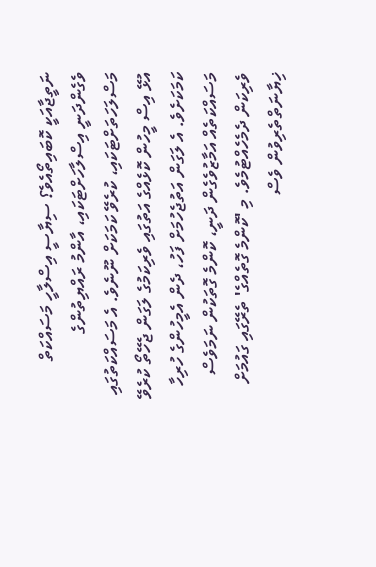ނަތީޖާއަކީ ކޮބައިތޯއެވެ؟ ސިޔާސީ އިސްލާހީ މަސައްކަތް ވެގެންދަނީ އިސްލާހަށްޓަކައި، އާންމު ރައްޔިތުންގެ މަސްލަހަތަށްޓަކައި، ކުރެވޭ ކަމަކަށް ނޫނެވެ. އެ މަސައްކަތުގައި އުޅޭ އިސް މީހުން ކޮޅެއްގެ އަތުގައި ވެރިކަމުގެ ލަގަން ޖެހޭތޯ ކުރެވޭ ކަމަކަށެވެ. އެ ލަގަން އަތުޖެހުމަށް ފަހު، ދެން އެމީހުންގެ ހުރިހާ މަސައްކަތެއް އަމާޒުވެގެން ދަނީ، ކޮންމެ ގޮތަކުން ނަމަވެސް ވެރިކަން ދެމެހެއްޓުމެވެ. މި 'ކޮންމެ ގޮތެއްގެ' ތެރޭގައި ގައުމަށް ޚިޔާނަތްތެރިވުން ވެސް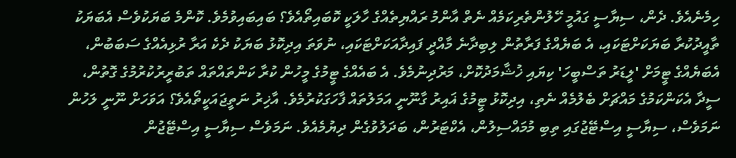ހިމެނެއެވެ. ދެން، ސިޔާސީ ގައުމީ ހޭލުންތެރިކަމެއް ނެތް އާންމު ރައްޔިތެއްގެ ހާލަކީ ކޮބައިތޯއެވެ؟ ބައިބައިވުމެވެ. ކޮންމެ ބަޔަކުވެސް އެބަޔަކު ތާއީދުކުރާ ބަޔަކަށްޓަކައި، އެ ބަޔެއްގެ ފަރާތުން ލިބިދާނެ މާއްދީ ފައިދާއަކަށްޓަކައި، ނުވަތަ އިދިކޮޅު ބަޔަކު ދެކެ އަރާ ރުޅިއެއްގެ ސަބަބުން، އެބަޔެއްގެ ޓީމަށް 'ލީޑަރު ތަސްބީހަ' ކިޔައި ޚުޝާމަދުކޮށް، މަރުދިނުމެވެ. އެ ބައެއްގެ ޓީމުގެ މީހުން ކުރާ ކަންތައްތައް ތަބުރީރުކުރުމުގެ ގޮތުން، ސީދާ އެކަންކަމުގެ މައްޗަށް ބެލުމެއް ނެތި، އިދިކޮޅު ޓީމުގެ ޣައިރު ގާނޫނީ އަމަލުތައް ފާހަގަކުރުމެވެ. އާޚިރު ނަތީޖައަކީތޯއެވެ؟ އަވަހަށް ނޫނީ ލަހުން ނަމަވެސް، ސިޔާސީ އިސްޓޭޖުގައި ތިބި މުމައްސިލުން، އެކްޓަރުން، ބަދަލުވުގެން ދިޔުމެއެވެ. ނަމަވެސް ސިޔާސީ އިސްޓޭޖުން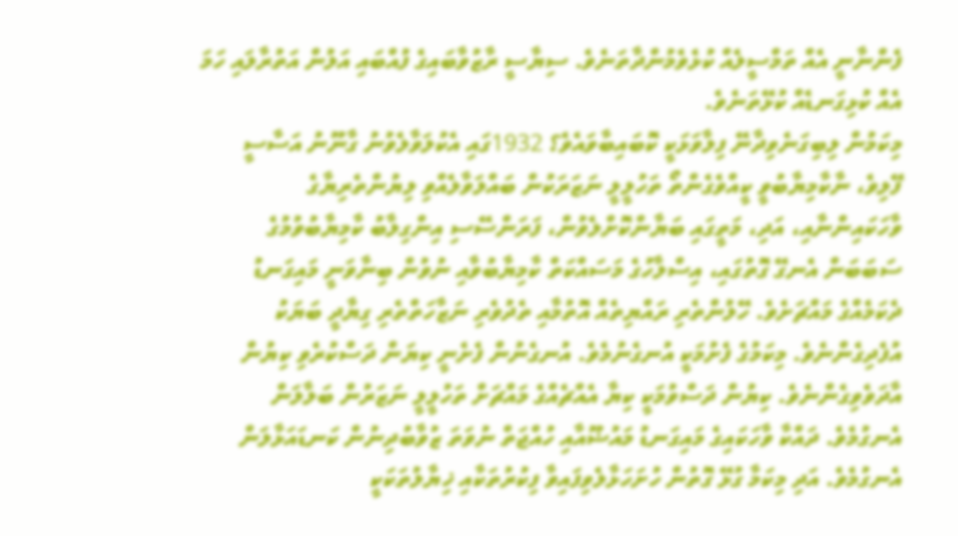ފެންނާނީ އެއް ތަމްސީލެއް ކުޅެވެމުންދާތަނެވެ. ސިޔާސީ ރާޒުވާބައިގެ ފުއްބައި އަލުން އަތުރާލައި ހަމަ އެއް ކުޅިގަނޑެއް ކުޅޭތަނެވެ.
މިކަމުން ލިބިގަނެވިދާނޭ ފިލާވަޅަކީ ކޮބައިބާވައެވެ؟ 1932ގައި އެކުލަވާލެވުނު ގާނޫނު އަސާސީ ފޭލިވެ، ނާކާމިޔާބުވީ ކީއްވެގެންތޯ ތަހުލީލީ ނަޒަރަކުން ބައްލަވާލެއްވި ލިޔުންތެރިޔާގެ ވާހަކައިންނާއި، އަދި، މަތީގައި ބަޔާންކޮށްލެވުން، ފަރަންސޭސި އިންގިލާބު ކާމިޔާބުވުމުގެ ސަބަބަން އެނގޭ ގޮތުގައި، އިސްލާހުގެ މަސައްކަތް ކާމިޔާބުވާއި ނުވުން ބިނާވަނީ މައިގަނޑު ދެކަމެއްގެ މައްޗަށެވެ. ހޭލުންތެރި ރައްޔިތެއް އޮތުމާއި ތެދުވެރި ނަޒާހަތްތެރި ގިޔާދީ ބަޔަކު އުފެދިގެންނެވެ. މިކަމުގެ ފެށުމަކީ އުނގެނުމެވެ. އުނގެނުން ފެށެނީ ކިޔަން ދަސްކުރެވި ކިޔުން އާދަވެވިގެންނެވެ. ކިޔުން ދަސްވުމަކީ ކިޔާ އެއްޗެއްގެ މައްޗަށް ތަހުލީލީ ނަޒަރުން ބަލާލަން އެނގުމެވެ. ދައްކާ ވާހަކައިގެ މައިގަނޑު މައުޟޫއާއި ހުއްޖަތް ނުވަތަ ޒުވާބުދިނުން ކަނޑައަޅާލަން އެނގުމެވެ. އަދި މިކަމާ ގުޅޭ ގޮތުން ހުށަހަޅާލެވިފައިވާ ފިކުރުތަކާއި ޚިޔާލުތަކަކީ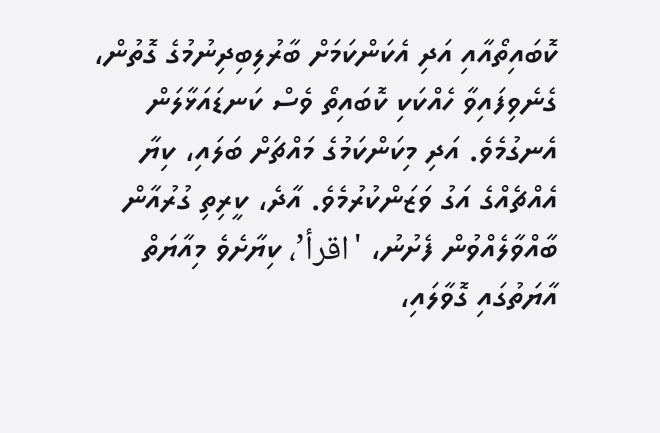ކޮބައިތޯއާއި އަދި އެކަންކަމަށް ބާރުލިބިދިނުމުގެ ގޮތުން، ގެނެވިފައިވާ ހެއްކަކި ކޮބައިތޯ ވެސް ކަނޑައަޅާލަން އެނގުމެވެ. އަދި މިކަންކަމުގެ މައްޗަށް ބަލައި، ކިޔާ އެއްޗެއްގެ އަގު ވަޒަންކުރުމެވެ. އާދެ، ކީރިތި ގުރުއާން ބާއްވާލެއްވުން ފެށުނު، 'اقرأ’، ކިޔާށެވެ މިއާޔަތް އާޔަތުގައި ގޮވާލައި،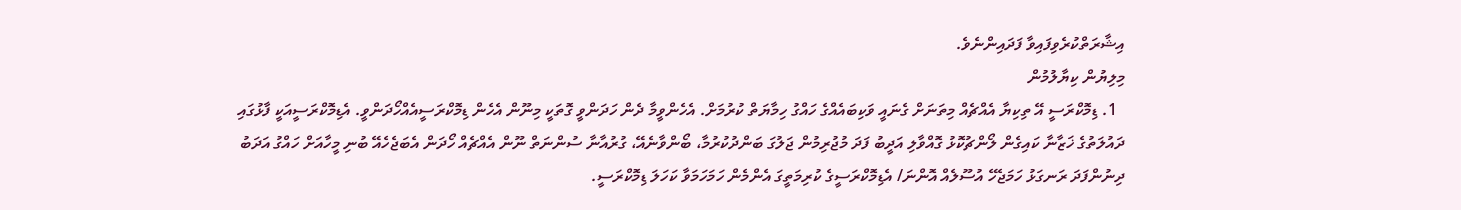އިޝާރަތްކުރެވިފައިވާ ފަދައިންނެވެ.
މިލިޔުން ކިޔާލުމުން
  1. ޑިމޮކްރަސީ އޭ ތިކިޔާ އެއްޗެއް މިތަނަށް ގެނައީ ވަކިބައެއްގެ ހައްގު ހިމާޔަތް ކުރުމަށް. އެހެންވީމާ ދެން ހަދަންވީ ގޮތަކީ މިނޫން އެހެން ޑިމޮކްރަސީއެއްހޯދަންވީ. އެޑިމޮކްރަސީއަކީ ފާޅުގައި ދައުލަތުގެ ޚަޒާނާ ކައިގެން ލޯންޗުކޮޅު ގޮއްވާލި އަދީބު ފަދަ މުޖުރިމުން ޖަލުގަ ބަންދުކުރުމާ، ބޯންވާނެއޭ، ގުރުއާނާ ސުންނަތް ނޫން އެއްޗެއް ހޯދަން އެބަޖެހެއޭ ބުނި މީހާއަށް ހައްގު އަދަބު ދިނުންފަދަ ރަނގަޅު ހަމަޖެހޭ އުސޫލެއް އޮންނަ/ އެޑިމޮކްރަސީގެ ކުރިމަތީގަ އެންމެން ހަމަހަމަވާ ކަހަލަ ޑިމޮކްރަސީ.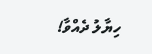ހިޔާލު ދެއްވާ!